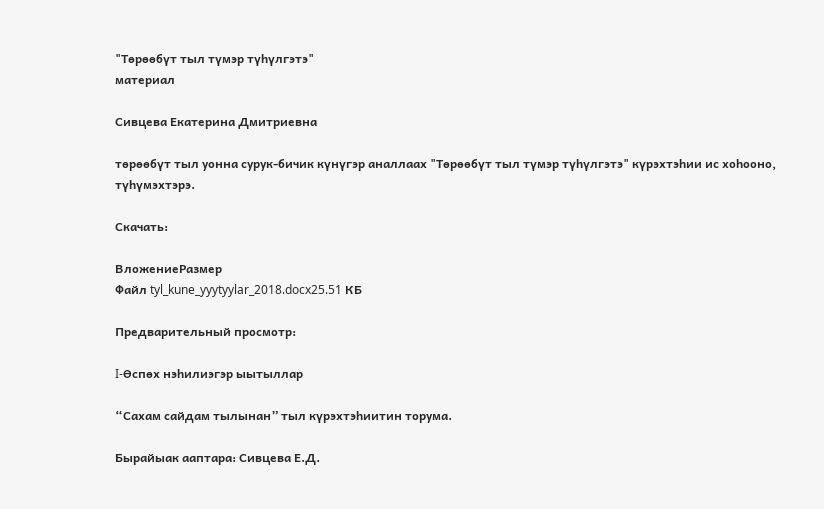"Төрөөбүт тыл түмэр түһүлгэтэ"
материал

Сивцева Екатерина Дмитриевна

төрөөбүт тыл уонна сурук-бичик күнүгэр аналлаах "Төрөөбүт тыл түмэр түһүлгэтэ" күрэхтэһии ис хоһооно, түһүмэхтэрэ.

Скачать:

ВложениеРазмер
Файл tyl_kune_yyytyylar_2018.docx25.51 КБ

Предварительный просмотр:

I-Өспөх нэһилиэгэр ыытыллар

“Сахам сайдам тылынан” тыл күрэхтэһиитин торума.

Бырайыак ааптара: Сивцева Е.Д.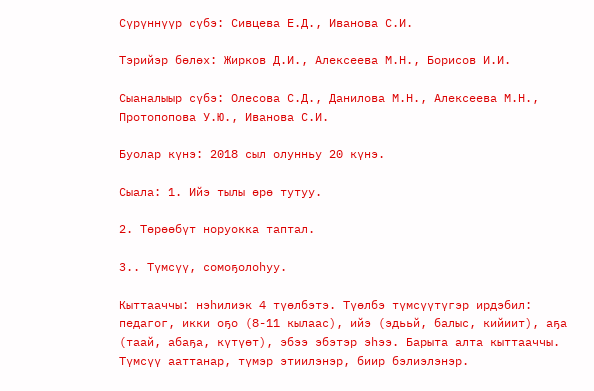Сүрүннүүр сүбэ: Сивцева Е.Д., Иванова С.И.

Тэрийэр бөлөх: Жирков Д.И., Алексеева М.Н., Борисов И.И.

Сыаналыыр сүбэ: Олесова С.Д., Данилова М.Н., Алексеева М.Н., Протопопова У.Ю., Иванова С.И.

Буолар күнэ: 2018 сыл олунньу 20 күнэ.

Сыала: 1. Ийэ тылы өрө тутуу.

2. Төрөөбүт норуокка таптал.

3.. Түмсүү, сомоҕолоһуу.

Кыттааччы: нэһилиэк 4 түөлбэтэ. Түөлбэ түмсүүтүгэр ирдэбил: педагог, икки оҕо (8-11 кылаас), ийэ (эдььй, балыс, кийиит), аҕа (таай, абаҕа, күтүөт), эбээ эбэтэр эһээ. Барыта алта кыттааччы. Түмсүү ааттанар, түмэр этиилэнэр, биир бэлиэлэнэр.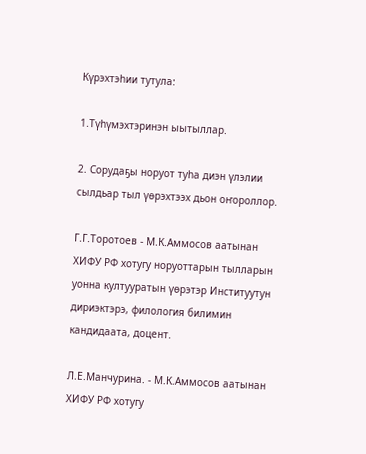Күрэхтэһии тутула:

1.Түһүмэхтэринэн ыытыллар.

2. Сорудаҕы норуот туһа диэн үлэлии сылдьар тыл үөрэхтээх дьон оҥороллор.

Г.Г.Торотоев - М.К.Аммосов аатынан ХИФУ РФ хотугу норуоттарын тылларын уонна култууратын үөрэтэр Институутун дириэктэрэ, филология билимин кандидаата, доцент.

Л.Е.Манчурина. - М.К.Аммосов аатынан ХИФУ РФ хотугу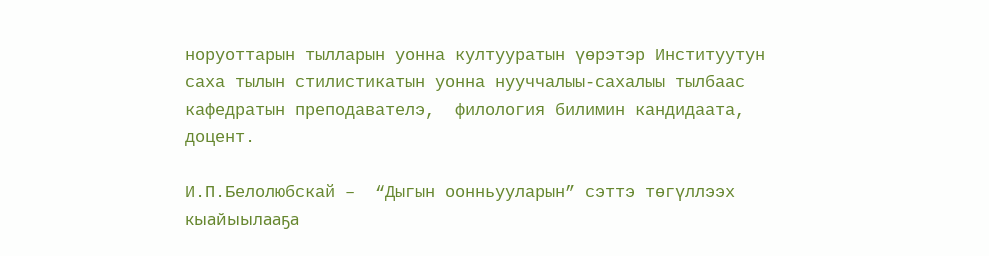норуоттарын тылларын уонна култууратын үөрэтэр Институутун саха тылын стилистикатын уонна нууччалыы-сахалыы тылбаас кафедратын преподавателэ,  филология билимин кандидаата, доцент.

И.П.Белолюбскай –  “Дыгын оонньууларын” сэттэ төгүллээх кыайыылааҕа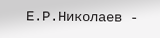Е.Р.Николаев -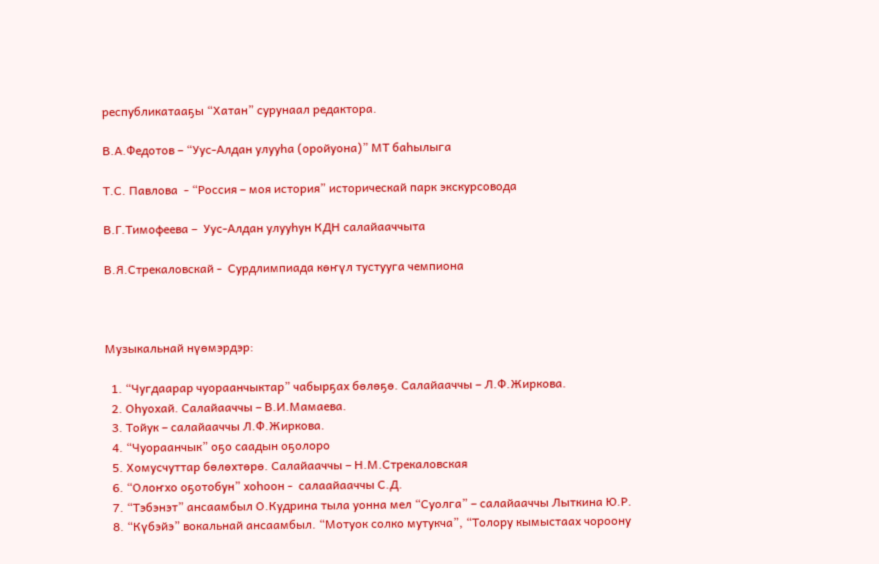республикатааҕы “Хатан” сурунаал редактора.

В.А.Федотов – “Уус-Алдан улууһа (оройуона)” МТ баһылыга

Т.С. Павлова  - “Россия – моя история” историческай парк экскурсовода

В.Г.Тимофеева –  Уус-Алдан улууһун КДН салайааччыта

В.Я.Стрекаловскай -  Сурдлимпиада көҥүл тустууга чемпиона



Музыкальнай нүөмэрдэр:

  1. “Чугдаарар чуораанчыктар” чабырҕах бөлөҕө. Салайааччы – Л.Ф.Жиркова.
  2. Оһуохай. Салайааччы – В.И.Мамаева.
  3. Тойук – салайааччы Л.Ф.Жиркова.
  4. “Чуораанчык” оҕо саадын оҕолоро
  5. Хомусчуттар бөлөхтөрө. Салайааччы – Н.М.Стрекаловская
  6. “Олоҥхо оҕотобун” хоһоон -  салаайааччы С.Д.
  7. “Тэбэнэт” ансаамбыл О.Кудрина тыла уонна мел “Суолга” – салайааччы Лыткина Ю.Р.
  8. “Күбэйэ” вокальнай ансаамбыл. “Мотуок солко мутукча”, “Толору кымыстаах чороону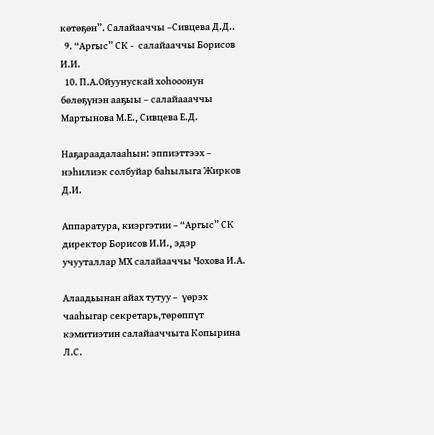көтөҕөн”. Салайааччы –Сивцева Д.Д..
  9. “Аргыс” СК -  салайааччы Борисов И.И.
  10. П.А.Ойуунускай хоһооонун бөлөҕүнэн ааҕыы – салайаааччы Мартынова М.Е., Сивцева Е.Д.

Наҕараадалааһын: эппиэттээх – нэһилиэк солбуйар баһылыга Жирков Д.И.

Аппаратура, киэргэтии – “Аргыс” СК директор Борисов И.И., эдэр учууталлар МХ салайааччы Чохова И.А.

Алаадьынан айах тутуу –  үөрэх чааһыгар секретарь,төрөппүт кэмитиэтин салайааччыта Копырина Л.С.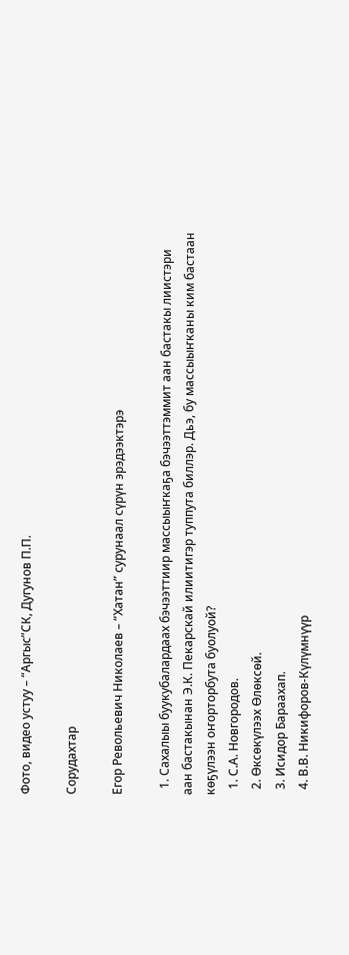Фото, видео устуу – “Аргыс”СК, Дугунов П.П.

Сорудахтар

Егор Револьевич Николаев – “Хатан” сурунаал сүрүн эрэдээктэрэ

  1. Сахалыы буукубалардаах бэчээттиир массыыҥкаҕа бэчээттэммит аан бастакы лиистэри аан бастакынан Э.К. Пекарскай илиитигэр туппута биллэр. Дьэ, бу массыыҥканы ким бастаан көҕүлээн оҥорторбута буолуой?
  1. С.А. Новгородов.
  2. Өксөкүлээх Өлөксөй.
  3. Исидор Бараахап.
  4. В.В. Никифоров-Күлүмнүүр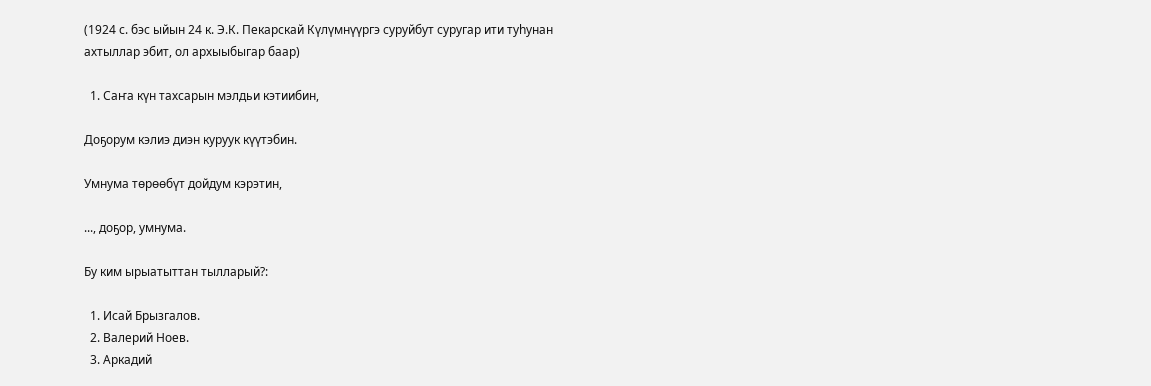(1924 с. бэс ыйын 24 к. Э.К. Пекарскай Күлүмнүүргэ суруйбут суругар ити туһунан ахтыллар эбит, ол архыыбыгар баар)

  1. Саҥа күн тахсарын мэлдьи кэтиибин,

Доҕорум кэлиэ диэн куруук күүтэбин.

Умнума төрөөбүт дойдум кэрэтин,

..., доҕор, умнума.

Бу ким ырыатыттан тылларый?:

  1. Исай Брызгалов.
  2. Валерий Ноев.
  3. Аркадий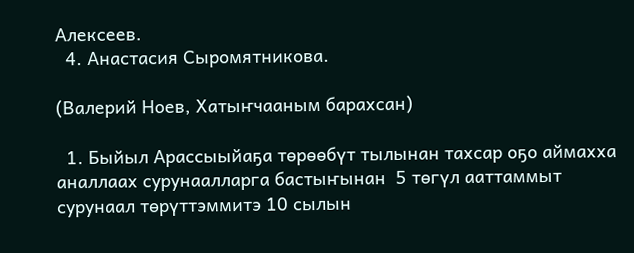Алексеев.
  4. Анастасия Сыромятникова.

(Валерий Ноев, Хатыҥчааным барахсан)

  1. Быйыл Арассыыйаҕа төрөөбүт тылынан тахсар оҕо аймахха аналлаах сурунаалларга бастыҥынан  5 төгүл ааттаммыт сурунаал төрүттэммитэ 10 сылын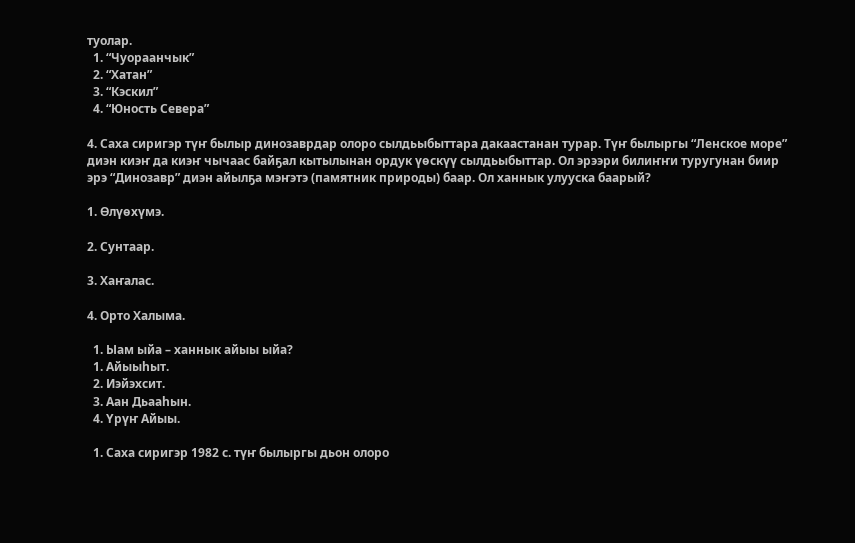туолар.
  1. “Чуораанчык”
  2. “Хатан”
  3. “Кэскил”
  4. “Юность Севера”

4. Саха сиригэр түҥ былыр динозаврдар олоро сылдьыбыттара дакаастанан турар. Түҥ былыргы “Ленское море” диэн киэҥ да киэҥ чычаас байҕал кытылынан ордук үөскүү сылдьыбыттар. Ол эрээри билиҥҥи туругунан биир эрэ “Динозавр” диэн айылҕа мэҥэтэ (памятник природы) баар. Ол ханнык улууска баарый?

1. Өлүөхүмэ.

2. Сунтаар.

3. Хаҥалас.

4. Орто Халыма.

  1. Ыам ыйа – ханнык айыы ыйа?
  1. Айыыһыт.
  2. Иэйэхсит.
  3. Аан Дьааһын.
  4. Үрүҥ Айыы.

  1. Саха сиригэр 1982 с. түҥ былыргы дьон олоро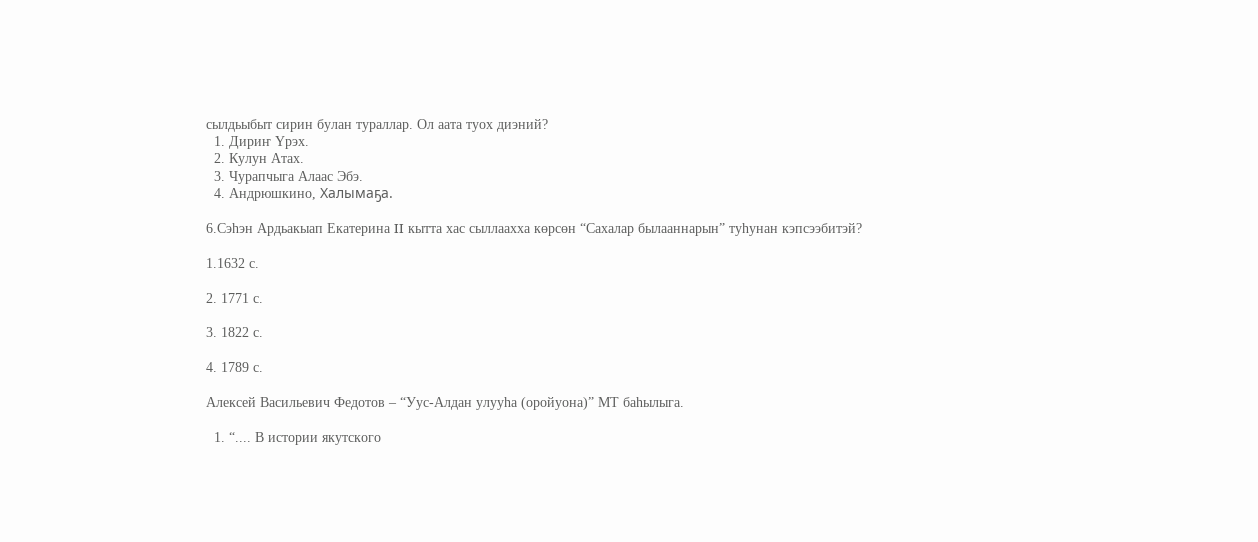сылдьыбыт сирин булан тураллар. Ол аата туох диэний?
  1. Дириҥ Үрэх.
  2. Кулун Атах.
  3. Чурапчыга Алаас Эбэ.
  4. Андрюшкино, Халымаҕа.

6.Сэһэн Ардьакыап Екатерина II кытта хас сыллаахха көрсөн “Сахалар былааннарын” туһунан кэпсээбитэй?

1.1632 с.

2. 1771 с.

3. 1822 с.

4. 1789 с.

Алексей Васильевич Федотов – “Уус-Алдан улууһа (оройуона)” МТ баһылыга.

  1. “.... В истории якутского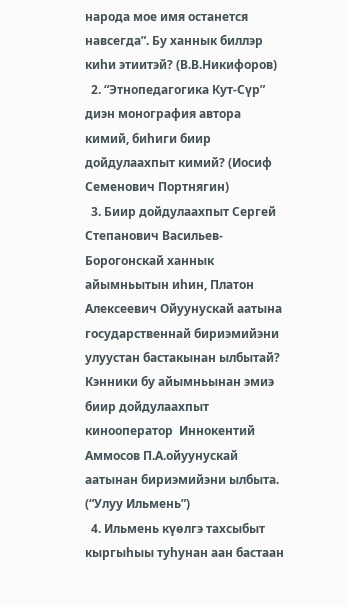народа мое имя останется навсегда”. Бу ханнык биллэр киһи этиитэй? (В.В.Никифоров)
  2. “Этнопедагогика Кут-Сүр” диэн монография автора кимий, биһиги биир дойдулаахпыт кимий? (Иосиф Семенович Портнягин)
  3. Биир дойдулаахпыт Сергей Степанович Васильев-Борогонскай ханнык айымньытын иһин, Платон Алексеевич Ойуунускай аатына государственнай бириэмийэни улуустан бастакынан ылбытай? Кэнники бу айымньынан эмиэ биир дойдулаахпыт кинооператор  Иннокентий Аммосов П.А.ойуунускай аатынан бириэмийэни ылбыта. (“Улуу Ильмень”)
  4. Ильмень күөлгэ тахсыбыт кыргыһыы туһунан аан бастаан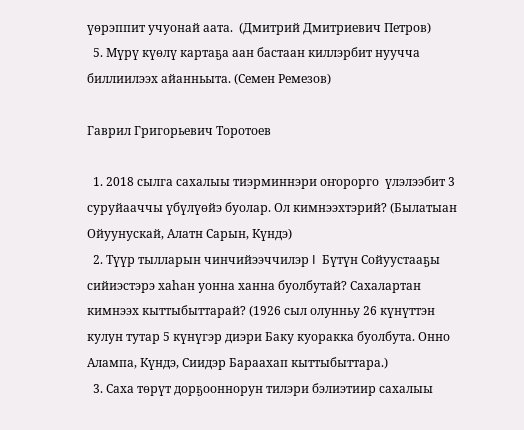үөрэппит учуонай аата.  (Дмитрий Дмитриевич Петров)
  5. Мүрү күөлү картаҕа аан бастаан киллэрбит нуучча биллиилээх айанньыта. (Семен Ремезов)

Гаврил Григорьевич Торотоев

  1. 2018 сылга сахалыы тиэрминнэри оҥорорго  үлэлээбит 3 суруйааччы үбүлүөйэ буолар. Ол кимнээхтэрий? (Былатыан Ойуунускай, Алатн Сарын, Күндэ)
  2. Түүр тылларын чинчийээччилэр I  Бүтүн Сойуустааҕы сийиэстэрэ хаһан уонна ханна буолбутай? Сахалартан кимнээх кыттыбыттарай? (1926 сыл олунньу 26 күнүттэн кулун тутар 5 күнүгэр диэри Баку куоракка буолбута. Онно Алампа, Күндэ, Сиидэр Бараахап кыттыбыттара.)
  3. Саха төрүт дорҕооннорун тилэри бэлиэтиир сахалыы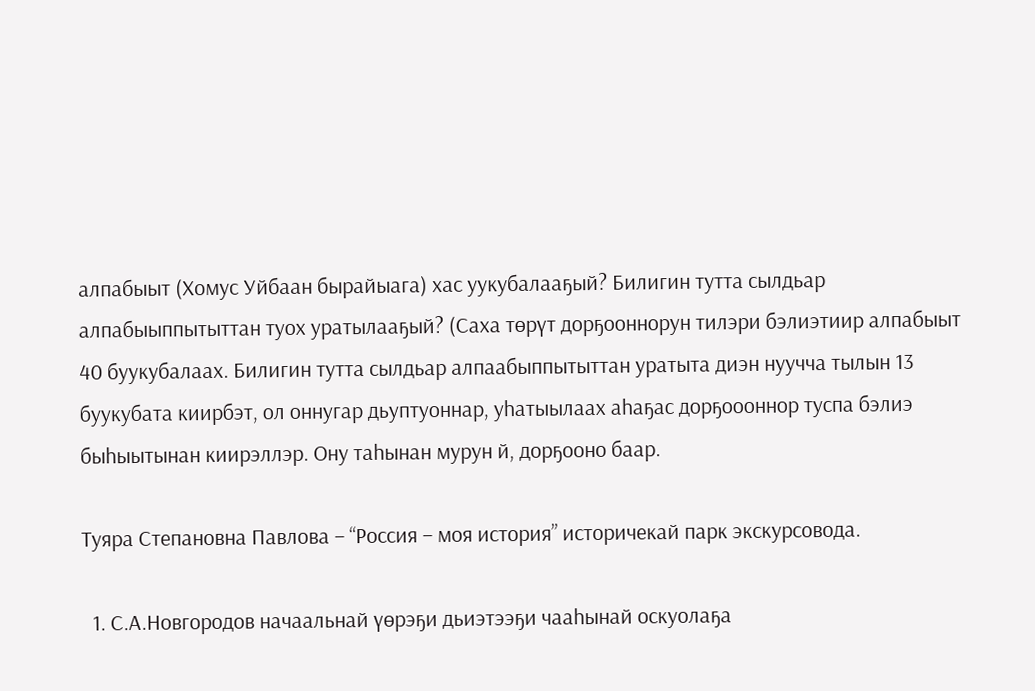алпабыыт (Хомус Уйбаан бырайыага) хас уукубалааҕый? Билигин тутта сылдьар алпабыыппытыттан туох уратылааҕый? (Саха төрүт дорҕооннорун тилэри бэлиэтиир алпабыыт 40 буукубалаах. Билигин тутта сылдьар алпаабыппытыттан уратыта диэн нуучча тылын 13 буукубата киирбэт, ол оннугар дьуптуоннар, уһатыылаах аһаҕас дорҕоооннор туспа бэлиэ быһыытынан киирэллэр. Ону таһынан мурун й, дорҕооно баар.

Туяра Степановна Павлова – “Россия – моя история” историчекай парк экскурсовода.

  1. С.А.Новгородов начаальнай үөрэҕи дьиэтээҕи чааһынай оскуолаҕа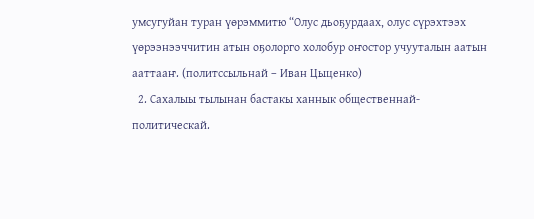умсугуйан туран үөрэммитю “Олус дьоҕурдаах, олус сүрэхтээх үөрээнээччитин атын оҕолорго холобур оҥостор учууталын аатын ааттааҥ. (политссыльнай – Иван Цыценко)
  2. Сахалыы тылынан бастакы ханнык общественнай-политическай.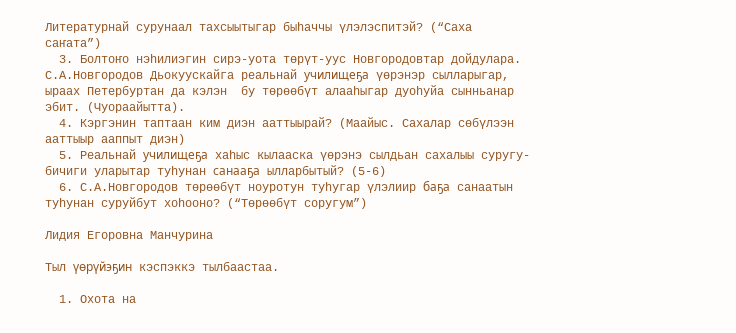Литературнай сурунаал тахсыытыгар быһаччы үлэлэспитэй? (“Саха саҥата”)
  3. Болтоҥо нэһилиэгин сирэ-уота төрүт-уус Новгородовтар дойдулара. С.А.Новгородов Дьокуускайга реальнай училищеҕа үөрэнэр сылларыгар, ыраах Петербуртан да кэлэн  бу төрөөбүт алааһыгар дуоһуйа сынньанар эбит. (Чуораайытта).
  4. Кэргэнин таптаан ким диэн ааттыырай? (Маайыс. Сахалар сөбүлээн ааттыыр ааппыт диэн)
  5. Реальнай училищеҕа хаһыс кылааска үөрэнэ сылдьан сахалыы суругу-бичиги уларытар туһунан санааҕа ылларбытый? (5-6)
  6. С.А.Новгородов төрөөбүт ноуротун туһугар үлэлиир баҕа санаатын туһунан суруйбут хоһооно? (“Төрөөбүт соругум”)

Лидия Егоровна Манчурина

Тыл үөрүйэҕин кэспэккэ тылбаастаа.

  1. Охота на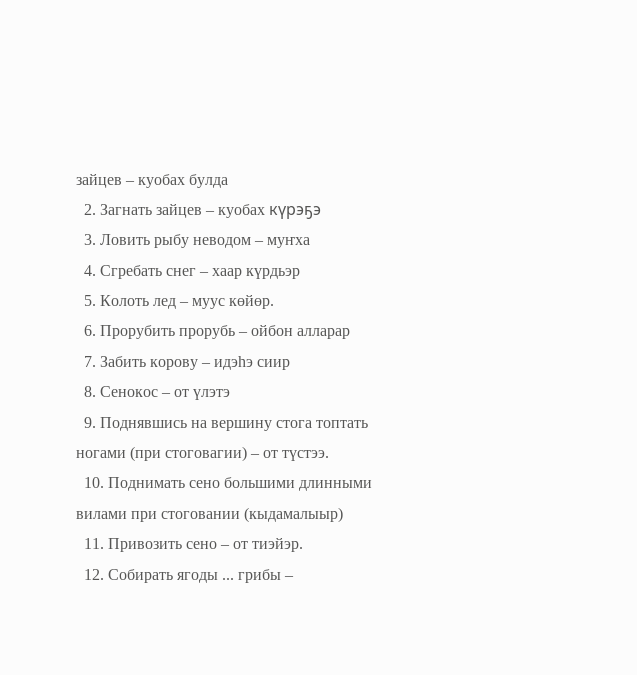зайцев – куобах булда
  2. Загнать зайцев – куобах күрэҕэ
  3. Ловить рыбу неводом – муҥха
  4. Сгребать снег – хаар күрдьэр
  5. Колоть лед – муус көйөр.
  6. Прорубить прорубь – ойбон алларар
  7. Забить корову – идэһэ сиир
  8. Сенокос – от үлэтэ
  9. Поднявшись на вершину стога топтать ногами (при стоговагии) – от түстээ.
  10. Поднимать сено большими длинными вилами при стоговании (кыдамалыыр)
  11. Привозить сено – от тиэйэр.
  12. Собирать ягоды ... грибы –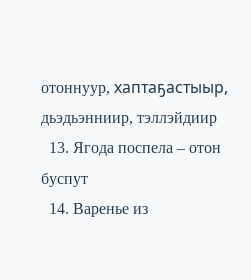отоннуур, хаптаҕастыыр,  дьэдьэнниир, тэллэйдиир
  13. Ягода поспела – отон буспут
  14. Варенье из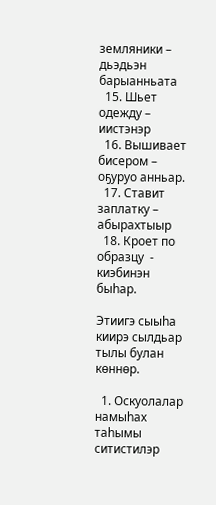земляники – дьэдьэн барыанньата
  15. Шьет одежду – иистэнэр
  16. Вышивает бисером – оҕуруо анньар.
  17. Ставит заплатку – абырахтыыр
  18. Кроет по образцу  - киэбинэн быһар.

Этиигэ сыыһа киирэ сылдьар тылы булан көннөр.

  1. Оскуолалар намыһах таһымы ситистилэр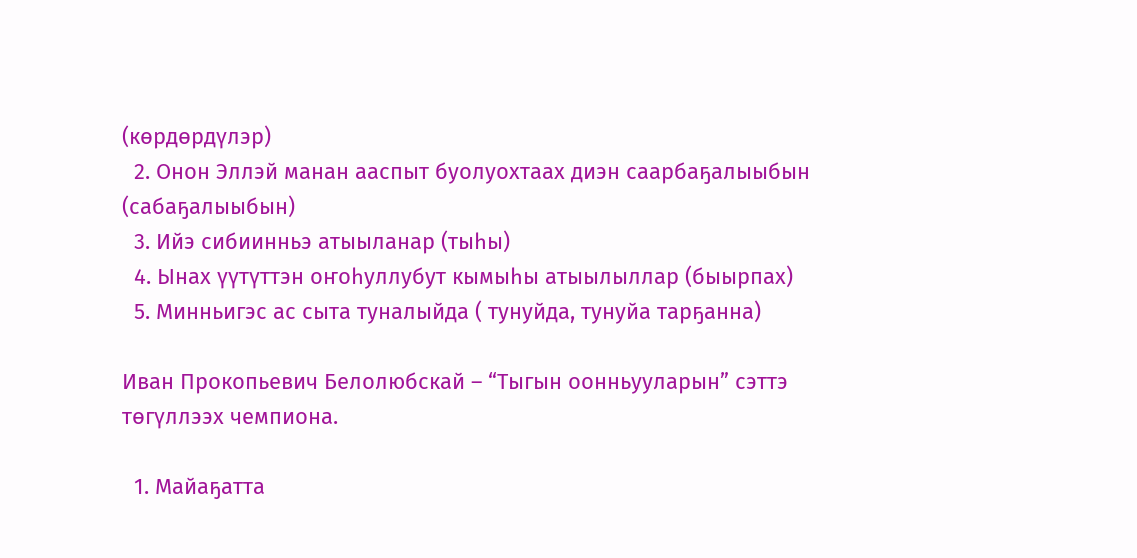(көрдөрдүлэр)
  2. Онон Эллэй манан ааспыт буолуохтаах диэн саарбаҕалыыбын (сабаҕалыыбын)
  3. Ийэ сибиинньэ атыыланар (тыһы)
  4. Ынах үүтүттэн оҥоһуллубут кымыһы атыылыллар (быырпах)
  5. Минньигэс ас сыта туналыйда ( тунуйда, тунуйа тарҕанна)

Иван Прокопьевич Белолюбскай – “Тыгын оонньууларын” сэттэ төгүллээх чемпиона.

  1. Майаҕатта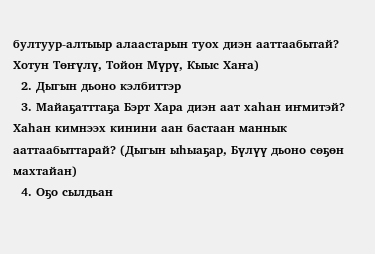бултуур-алтыыр алаастарын туох диэн ааттаабытай? Хотун Төҥүлү, Тойон Мүрү, Кыыс Хаҥа)
  2. Дыгын дьоно кэлбиттэр
  3. Майаҕатттаҕа Бэрт Хара диэн аат хаһан иҥмитэй? Хаһан кимнээх кинини аан бастаан маннык ааттаабыттарай? (Дыгын ыһыаҕар, Бүлүү дьоно сөҕөн махтайан)
  4. Оҕо сылдьан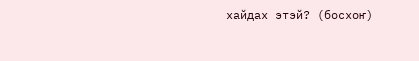хайдах этэй? (босхоҥ)